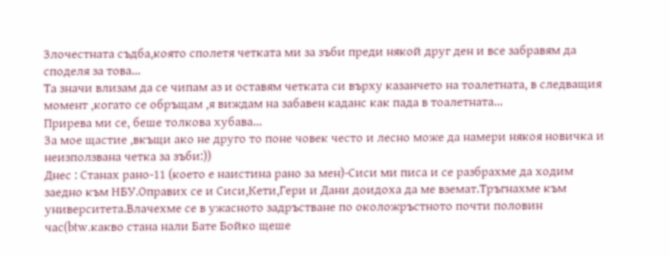Злочестната съдба,която сполетя четката ми за зъби преди някой друг ден и все забравям да споделя за това...
Та значи влизам да се чипам аз и оставям четката си върху казанчето на тоалетната, в следващия момент ,когато се обръщам ,я виждам на забавен каданс как пада в тоалетната...
Прирева ми се, беше толкова хубава...
За мое щастие ,вкъщи ако не друго то поне човек често и лесно може да намери някоя новичка и неизползвана четка за зъби:))
Днес : Станах рано-11 (което е наистина рано за мен)-Сиси ми писа и се разбрахме да ходим заедно към НБУ.Оправих се и Сиси,Кети,Гери и Дани доидоха да ме вземат.Тръгнахме към университета.Влачехме се в ужасното задръстване по околожръстното почти половин час(btw.какво стана нали Бате Бойко щеше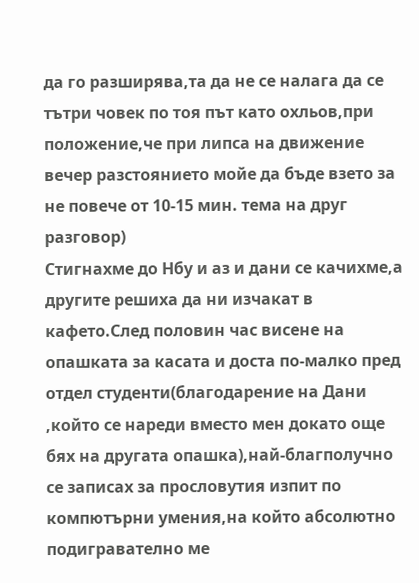да го разширява,та да не се налага да се тътри човек по тоя път като охльов,при положение,че при липса на движение вечер разстоянието мойе да бъде взето за не повече от 10-15 мин. тема на друг разговор)
Стигнахме до Нбу и аз и дани се качихме,а другите решиха да ни изчакат в кафето.След половин час висене на опашката за касата и доста по-малко пред отдел студенти(благодарение на Дани ,който се нареди вместо мен докато още бях на другата опашка),най-благполучно се записах за прословутия изпит по компютърни умения,на който абсолютно подигравателно ме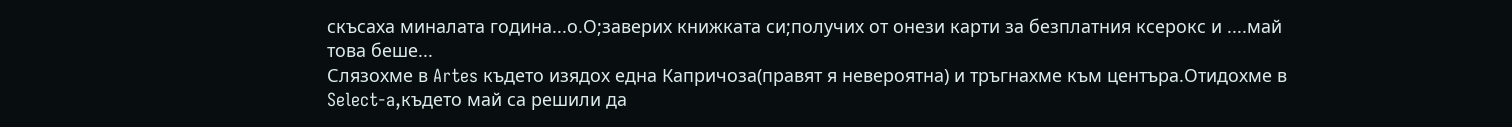скъсаха миналата година...о.О;заверих книжката си;получих от онези карти за безплатния ксерокс и ....май това беше...
Слязохме в Artes където изядох една Капричоза(правят я невероятна) и тръгнахме към центъра.Отидохме в Select-a,където май са решили да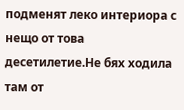подменят леко интериора с нещо от това десетилетие.Не бях ходила там от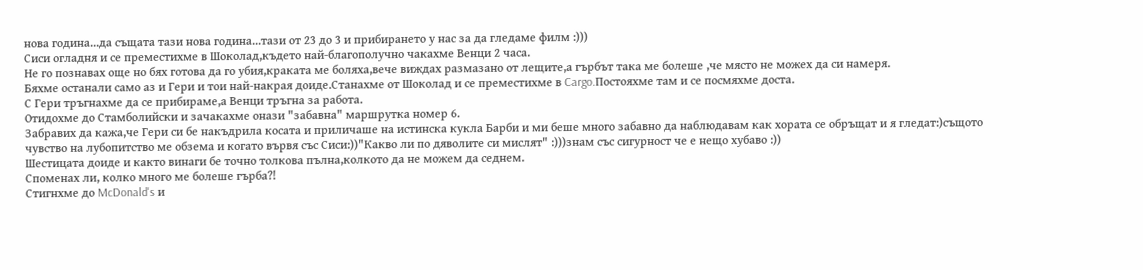нова година...да същата тази нова година...тази от 23 до 3 и прибирането у нас за да гледаме филм :)))
Сиси огладня и се преместихме в Шоколад,където най-благополучно чакахме Венци 2 часа.
Не го познавах още но бях готова да го убия,краката ме боляха,вече виждах размазано от лещите,а гърбът така ме болеше ,че място не можех да си намеря.
Бяхме останали само аз и Гери и тои най-накрая доиде.Станахме от Шоколад и се преместихме в Cargo.Постояхме там и се посмяхме доста.
С Гери тръгнахме да се прибираме,а Венци тръгна за работа.
Отидохме до Стамболийски и зачакахме онази "забавна" маршрутка номер 6.
Забравих да кажа,че Гери си бе накъдрила косата и приличаше на истинска кукла Барби и ми беше много забавно да наблюдавам как хората се обръщат и я гледат:)същото чувство на лубопитство ме обзема и когато вървя със Сиси:))"Какво ли по дяволите си мислят" :)))знам със сигурност че е нещо хубаво :))
Шестицата доиде и както винаги бе точно толкова пълна,колкото да не можем да седнем.
Споменах ли, колко много ме болеше гърба?!
Стигнхме до McDonald's и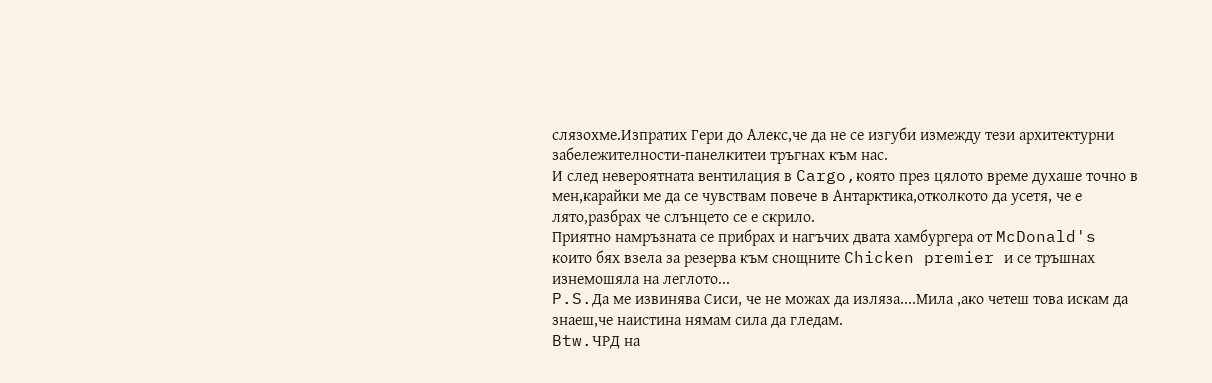слязохме.Изпратих Гери до Алекс,че да не се изгуби измежду тези архитектурни забележителности-панелкитеи тръгнах към нас.
И след невероятната вентилация в Cargo,която през цялото време духаше точно в мен,карайки ме да се чувствам повече в Антарктика,отколкото да усетя, че е лято,разбрах че слънцето се е скрило.
Приятно намръзната се прибрах и нагъчих двата хамбургера от McDonald's които бях взела за резерва към снощните Chicken premier и се тръшнах изнемошяла на леглото...
P.S.Да ме извинява Сиси, че не можах да изляза....Мила ,ако четеш това искам да знаеш,че наистина нямам сила да гледам.
Btw.ЧРД на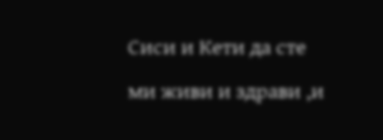Сиси и Кети да сте ми живи и здрави ,и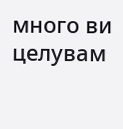много ви целувам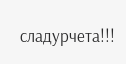сладурчета!!!